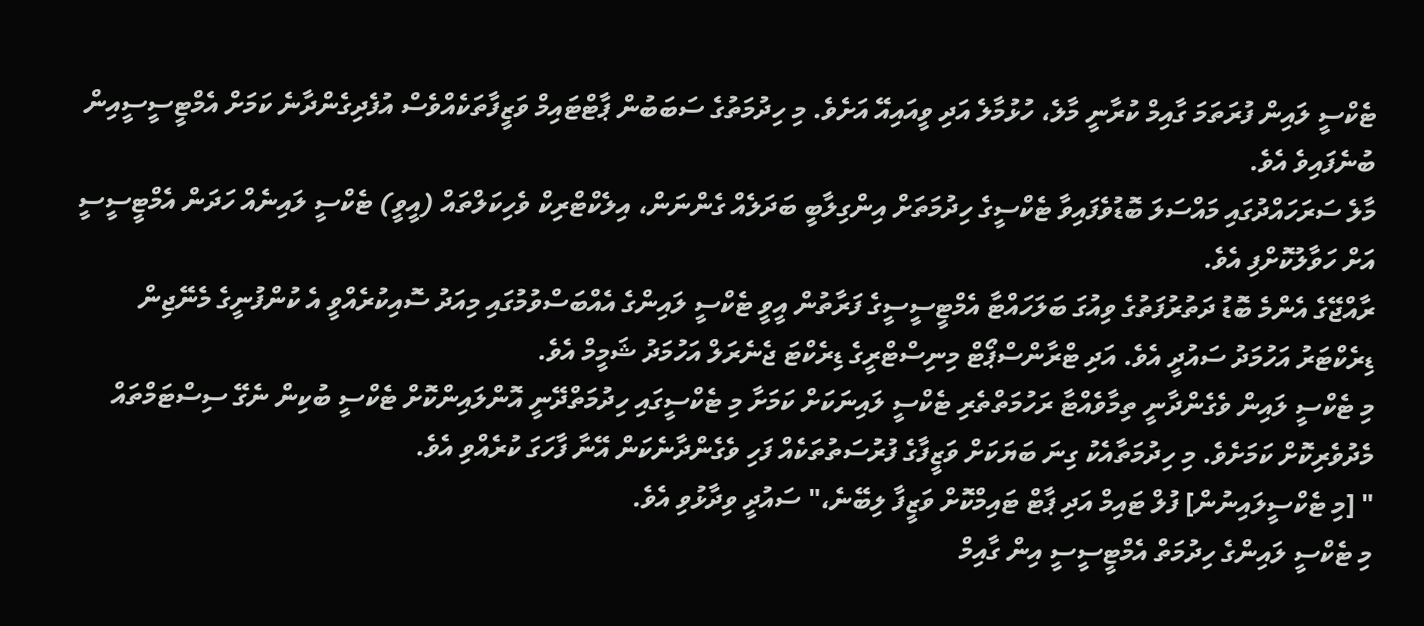ޓެކްސީ ލައިން ފުރަތަމަ ގާއިމް ކުރާނީ މާލެ، ހުޅުމާލެ އަދި ވީއައިއޭ އަށެވެ. މި ހިދުމަތުގެ ސަބަބުން ޕާޓްޓައިމް ވަޒީފާތަކެއްވެސް އުފެދިގެންދާނެ ކަމަށް އެމްޓީސީސީއިން ބުނެފައިވެ އެވެ.
މާލެ ސަރަހައްދުގައި މައްސަލަ ބޮޑުވެފައިވާ ޓެކްސީގެ ހިދުމަތަށް އިންގިލާބީ ބަދަލެއް ގެންނަން، އިލެކްޓްރިކް ވެހިކަލްތައް (އީވީ) ޓެކްސީ ލައިނެއް ހަދަން އެމްޓީސީސީ އަށް ހަވާލުކޮށްފި އެވެ.
ރާއްޖޭގެ އެންމެ ބޮޑު ދަތުރުފަތުގެ ވިއުގަ ބަލަހައްޓާ އެމްޓީސީސީގެ ފަރާތުން އީވީ ޓެކްސީ ލައިންގެ އެއްބަސްވުމުގައި މިއަދު ސޮއިކުރެއްވީ އެ ކުންފުނީގެ މެނޭޖިން ޑިރެކްޓަރު އަހުމަދު ސައުދީ އެވެ. އަދި ޓްރާންސްޕޯޓް މިނިސްޓްރީގެ ޑިރެކްޓަ ޖެނެރަލް އަހުމަދު ޝަމީމް އެވެ.
މި ޓެކްސީ ލައިން ވެގެންދާނީ ތިމާވެއްޓާ ރަހުމަތްތެރި ޓެކްސީ ލައިނަކަށް ކަމަށާ މި ޓެކްސީގައި ހިދުމަތްދޭނީ އޮންލައިންކޮށް ޓެކްސީ ބުކިން ނެގޭ ސިސްޓަމްތައް މެދުވެރިކޮށް ކަމަށެވެ. މި ހިދުމަތާއެކު ގިނަ ބަޔަކަށް ވަޒީފާގެ ފުރުސަތުތަކެއް ފަހި ވެގެންދާނެކަން އޭނާ ފާހަގަ ކުރެއްވި އެވެ.
" [މި ޓެކްސީލައިނުން] ފުލް ޓައިމް އަދި ޕާޓް ޓައިމްކޮށް ވަޒީފާ ލިބޭނެ،" ސައުދީ ވިދާޅުވި އެވެ.
މި ޓެކްސީ ލައިންގެ ހިދުމަތް އެމްޓީސީސީ އިން ގާއިމް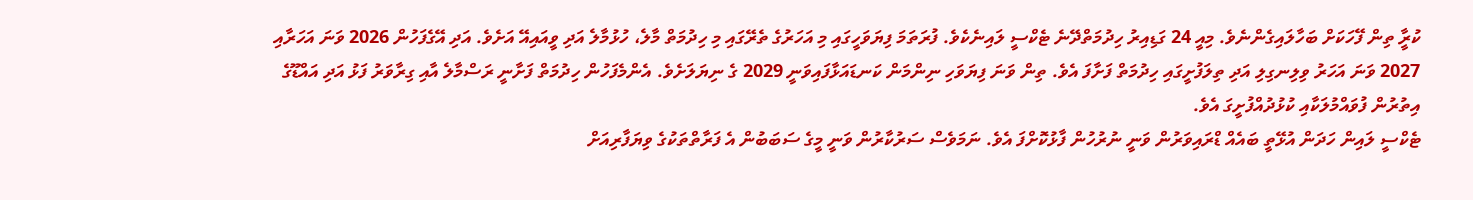ކުރާީ ތިން ފޭހަކަށް ބަހާލައިގެންނެވެ. މިއީ 24 ގަޑިއިރު ހިދުމަތްދޭނެ ޓެކްސީ ލައިނެކެވެ. ފުރަތަމަ ފިޔަވަހީގައި މި އަހަރުގެ ތެރޭގައި މި ހިދުމަތް މާލެ، ހުޅުމާލެ އަދި ވީއައިއޭ އަށެވެ. އަދި އޭގެފަހުން 2026 ވަނަ އަހަރާއި 2027 ވަނަ އަހަރު ވިލިނގިލި އަދި ތިލަފުށީގައި ހިދުމަތް ފަށާފަ އެވެ. ތިން ވަނަ ފިޔަވަހި ނިންމަން ކަނޑައަޅާފައިވަނީ 2029 ގެ ނިޔަލަށެވެ. އެންމެފަހުން ހިދުމަތް ފަށާނީ ރަސްމާލެ އާއި ގިރާވަރު ފަޅު އަދި އައްޑޫގެ އިތުރުން ފުވައްމުލަކާއި ކުޅުދުއްފުށީގަ އެވެ.
ޓެކްސީ ލައިން ހަދަން އުޅޭތީ ބައެއް ޑްރައިވަރުން ވަނީ ނުރުހުން ފާޅުކޮށްފަ އެވެ. ނަމަވެސް ސަރުކާރުން ވަނީ މީގެ ސަބަބުން އެ ފަރާތްތަކުގެ ވިޔަފާރިއަށް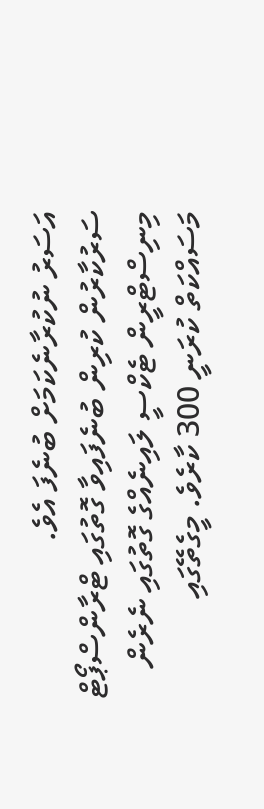އަސަރު ނުކުރާނެކަމަށް ބުނެފަ އެވެ.
ސަރުކާރުން ކުރިން ބުނެފައިވާ ގޮތުގައި ޓްރާންސްޕޯޓް މިނިސްޓްރީން ޓެކްސީ ލައިނެއްގެ ގޮތުގައި ނެރެން މަސައްކަތް ކުރަނީ 300 ކާރެވެ. މީގެތޭގައި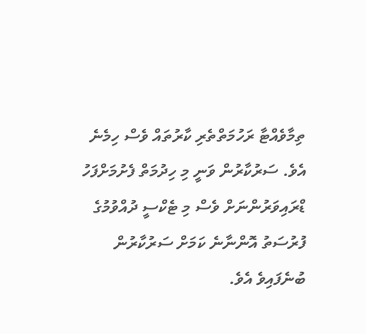ތިމާވެއްޓާ ރަހުމަތްތެރި ކާރުތައް ވެސް ހިމެނެ އެވެ. ސަރުކާރުން ވަނީ މި ހިދުމަތް ފެށުމަށްފަހު ޑްރައިވަރުންނަށް ވެސް މި ޓެކްސީ ދުއްވުމުގެ ފުރުސަތު އޮންނާނެ ކަމަށް ސަރުކާރުން ބުނެފައިވެ އެވެ.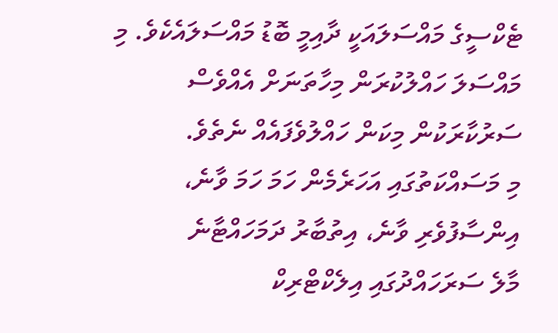ޓެކްސީގެ މައްސަލައަކީ ދާއިމީ ބޮޑު މައްސަލައެކެވެ. މި މައްސަލަ ހައްލުކުރަން މިހާތަނަށް އެއްވެސް ސަރުކާރަކުން މިކަން ހައްލުވެފައެއް ނެތެވެ.
މި މަސައްކަތުގައި އަހަރެމެން ހަމަ ހަމަ ވާނެ، އިންސާފުވެރި ވާނެ، އިތުބާރު ދަމަހައްޓާނެ
މާލެ ސަރަހައްދުގައި އިލެކްޓްރިކް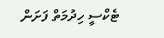ޓެކްސީ ހިދުމަތް ފަށަން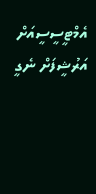އެމްޓީސީސީއަށް
އަރުޝީފަށް ނެގީ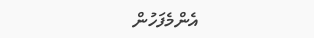އެންމެފަހުން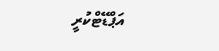އަޕްޑޭޓްކުރީ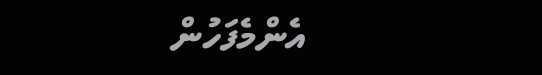އެންމެފަހުން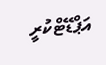އަޕްޑޭޓްކުރީ